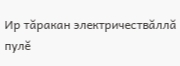Ир тăракан электричествăллă пулĕ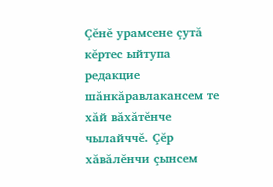Çĕнĕ урамсене çутă кĕртес ыйтупа редакцие шăнкăравлакансем те хăй вăхăтĕнче чылайччĕ. Çĕр хăвăлĕнчи çынсем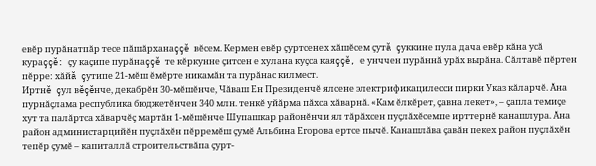евĕр пурăнатпăр тесе пăшăрханаççĕ вĕсем. Кермен евĕр çуртсенех хăшĕсем çутă çуккине пула дача евĕр кăна усă кураççĕ: çу каçипе пурăнаççĕ те кĕркунне çитсен е хулана куçса каяççĕ, е унччен пурăннă урăх вырăна. Сăлтавĕ пĕртен пĕрре: хăйă çутипе 21-мĕш ĕмĕрте никамăн та пурăнас килмест.
Иртнĕ çул вĕçĕнче, декабрĕн 30-мĕшĕнче, Чăваш Ен Президенчĕ ялсене электрификацилесси пирки Указ кăларчĕ. Ăна пурнăçлама республика бюджетĕнчен 340 млн. тенкĕ уйăрма пăхса хăварнă. «Кам ĕлкĕрет, çавна лекет», – çапла темиçе хут та палăртса хăварчĕç мартăн 1-мĕшĕнче Шупашкар районĕнчи ял тăрăхсен пуçлăхĕсемпе ирттернĕ канашлура. Ăна район администарцийĕн пуçлăхĕн пĕрремĕш çумĕ Альбина Егорова ертсе пычĕ. Канашлăва çавăн пекех район пуçлăхĕн тепĕр çумĕ – капиталлă строительствăпа çурт-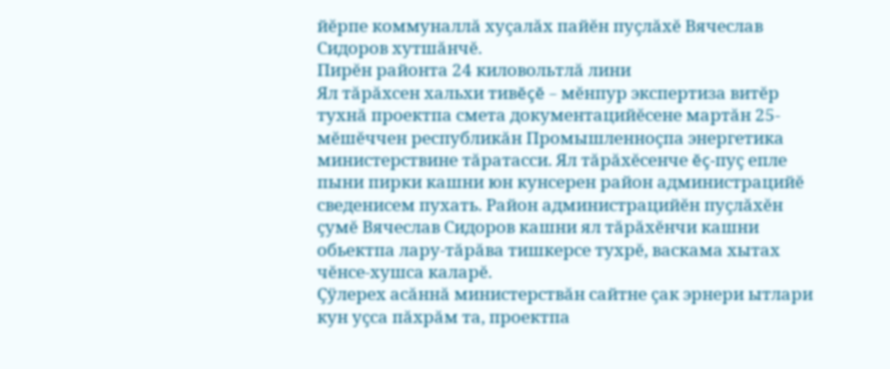йĕрпе коммуналлă хуçалăх пайĕн пуçлăхĕ Вячеслав Сидоров хутшăнчĕ.
Пирĕн районта 24 киловольтлă лини
Ял тăрăхсен хальхи тивĕçĕ – мĕнпур экспертиза витĕр тухнă проектпа смета документацийĕсене мартăн 25-мĕшĕччен республикăн Промышленноçпа энергетика министерствине тăратасси. Ял тăрăхĕсенче ĕç-пуç епле пыни пирки кашни юн кунсерен район администрацийĕ сведенисем пухать. Район администрацийĕн пуçлăхĕн çумĕ Вячеслав Сидоров кашни ял тăрăхĕнчи кашни обьектпа лару-тăрăва тишкерсе тухрĕ, васкама хытах чĕнсе-хушса каларĕ.
Çÿлерех асăннă министерствăн сайтне çак эрнери ытлари кун уçса пăхрăм та, проектпа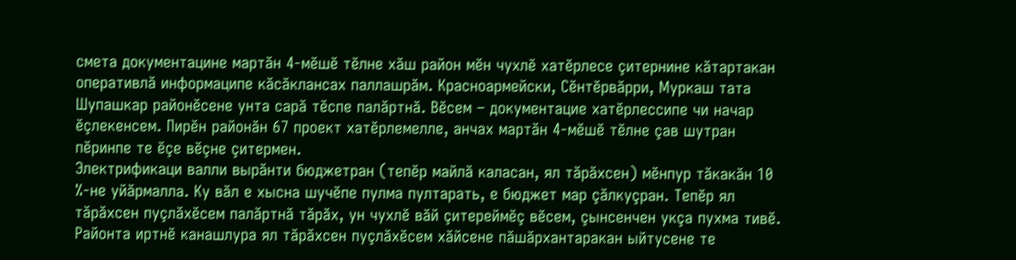смета документацине мартăн 4-мĕшĕ тĕлне хăш район мĕн чухлĕ хатĕрлесе çитернине кăтартакан оперативлă информаципе кăсăклансах паллашрăм. Красноармейски, Сĕнтĕрвăрри, Муркаш тата Шупашкар районĕсене унта сарă тĕспе палăртнă. Вĕсем – документацие хатĕрлессипе чи начар ĕçлекенсем. Пирĕн районăн 67 проект хатĕрлемелле, анчах мартăн 4-мĕшĕ тĕлне çав шутран пĕринпе те ĕçе вĕçне çитермен.
Электрификаци валли вырăнти бюджетран (тепĕр майлă каласан, ял тăрăхсен) мĕнпур тăкакăн 10 %-не уйăрмалла. Ку вăл е хысна шучĕпе пулма пултарать, е бюджет мар çăлкуçран. Тепĕр ял тăрăхсен пуçлăхĕсем палăртнă тăрăх, ун чухлĕ вăй çитереймĕç вĕсем, çынсенчен укçа пухма тивĕ.
Районта иртнĕ канашлура ял тăрăхсен пуçлăхĕсем хăйсене пăшăрхантаракан ыйтусене те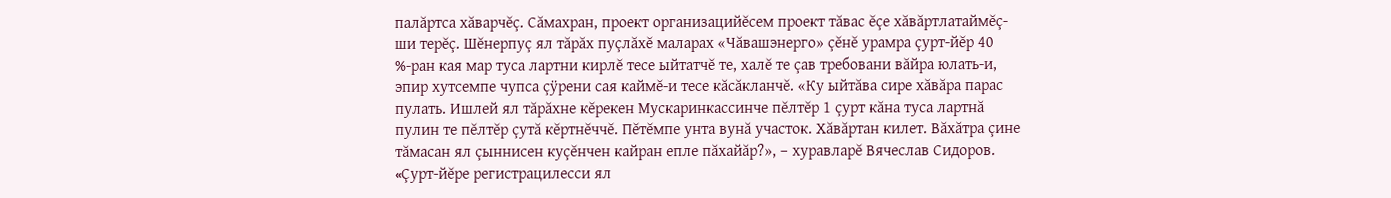палăртса хăварчĕç. Сăмахран, проект организацийĕсем проект тăвас ĕçе хăвăртлатаймĕç-ши терĕç. Шĕнерпуç ял тăрăх пуçлăхĕ маларах «Чăвашэнерго» çĕнĕ урамра çурт-йĕр 40 %-ран кая мар туса лартни кирлĕ тесе ыйтатчĕ те, халĕ те çав требовани вăйра юлать-и, эпир хутсемпе чупса çÿрени сая каймĕ-и тесе кăсăкланчĕ. «Ку ыйтăва сире хăвăра парас пулать. Ишлей ял тăрăхне кĕрекен Мускаринкассинче пĕлтĕр 1 çурт кăна туса лартнă пулин те пĕлтĕр çутă кĕртнĕччĕ. Пĕтĕмпе унта вунă участок. Хăвăртан килет. Вăхăтра çине тăмасан ял çыннисен куçĕнчен кайран епле пăхайăр?», – хуравларĕ Вячеслав Сидоров. «Çурт-йĕре регистрацилесси ял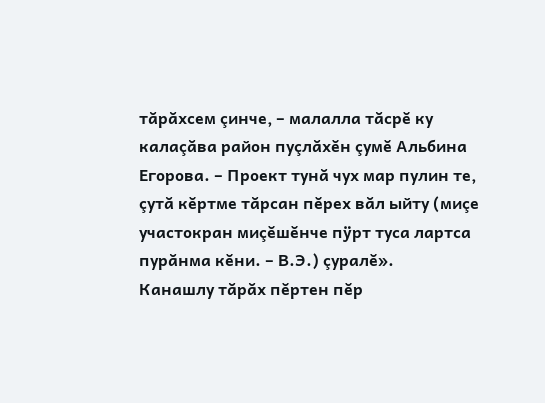тăрăхсем çинче, – малалла тăсрĕ ку калаçăва район пуçлăхĕн çумĕ Альбина Егорова. – Проект тунă чух мар пулин те, çутă кĕртме тăрсан пĕрех вăл ыйту (миçе участокран миçĕшĕнче пÿрт туса лартса пурăнма кĕни. – В.Э.) çуралĕ».
Канашлу тăрăх пĕртен пĕр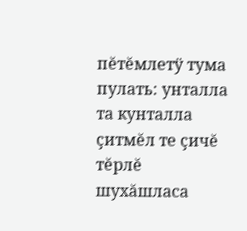пĕтĕмлетÿ тума пулать: унталла та кунталла çитмĕл те çичĕ тĕрлĕ шухăшласа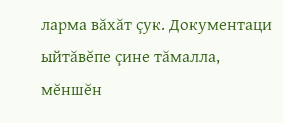ларма вăхăт çук. Документаци ыйтăвĕпе çине тăмалла, мĕншĕн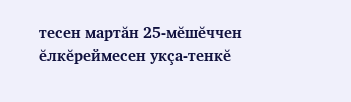тесен мартăн 25-мĕшĕччен ĕлкĕреймесен укçа-тенкĕ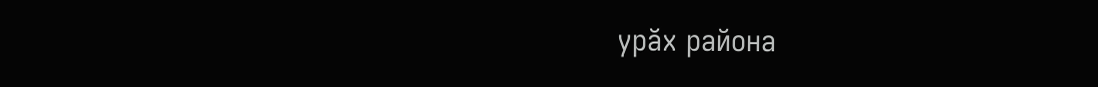урăх района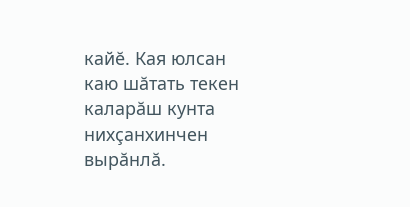кайĕ. Кая юлсан каю шăтать текен каларăш кунта нихçанхинчен вырăнлă.